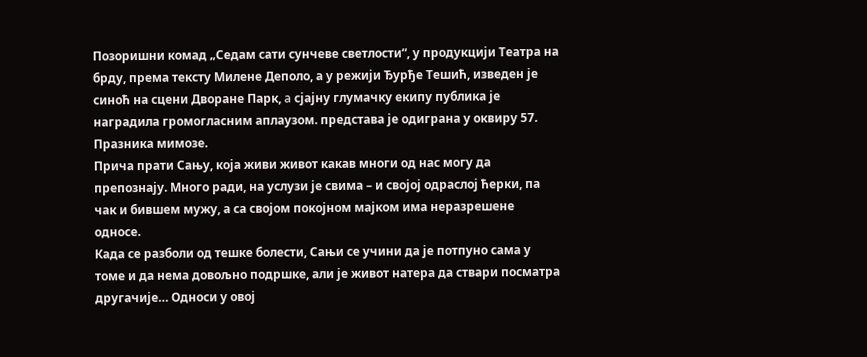Позоришни комад „Седам сати сунчеве светлости“, у продукцији Театра на брду, према тексту Милене Деполо, а у режији Ђурђе Тешић, изведен је синоћ на сцени Дворане Парк, a сјајну глумачку екипу публика је наградила громогласним аплаузом. представа је одиграна у оквиру 57. Празника мимозе.
Прича прати Сању, која живи живот какав многи од нас могу да препознају. Много ради, на услузи је свима – и својој одраслој ћерки, па чак и бившем мужу, а са својом покојном мајком има неразрешене односе.
Када се разболи од тешке болести, Сањи се учини да је потпуно сама у томе и да нема довољно подршке, али је живот натера да ствари посматра другачије… Односи у овој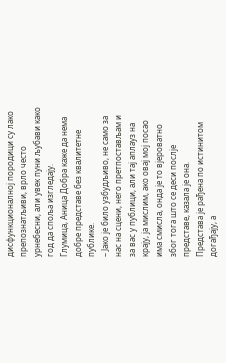дисфункционалној породици су лако препознатљиви, врло често урнебесни, али увек пуни љубави како год да споља изгледају.
Глумица, Аница Добра каже да нема добре представе без квалитетне публике.
– Јако је било узбудљиво, не само за нас на сцени, него претпостављам и за вас у публици, али тај аплауз на крају, ја мислим, ако овај мој посао има смисла, онда је то вјероватно због тога што се деси послје представе, казала је она.
Представа је рађена по истинитом догађају, а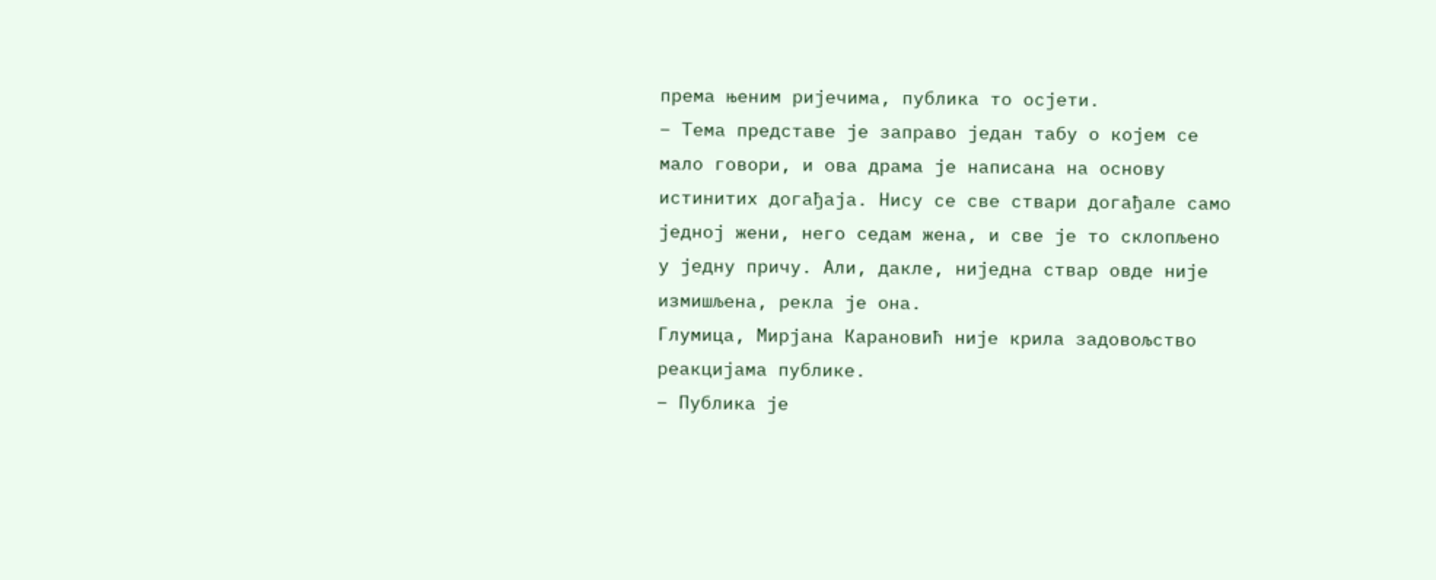према њеним ријечима, публика то осјети.
– Тема представе је заправо један табу о којем се мало говори, и ова драма је написана на основу истинитих догађаја. Нису се све ствари догађале само једној жени, него седам жена, и све је то склопљено у једну причу. Али, дакле, ниједна ствар овде није измишљена, рекла је она.
Глумица, Мирјана Карановић није крила задовољство реакцијама публике.
– Публика је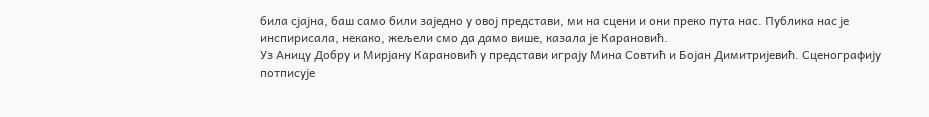била сјајна, баш само били заједно у овој представи, ми на сцени и они преко пута нас. Публика нас је инспирисала, некако, жељели смо да дамо више, казала је Карановић.
Уз Аницу Добру и Мирјану Карановић у представи играју Мина Совтић и Бојан Димитријевић. Сценографију потписује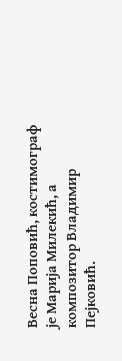Весна Поповић, костимограф је Марија Милекић, а композитор Владимир Пејковић.